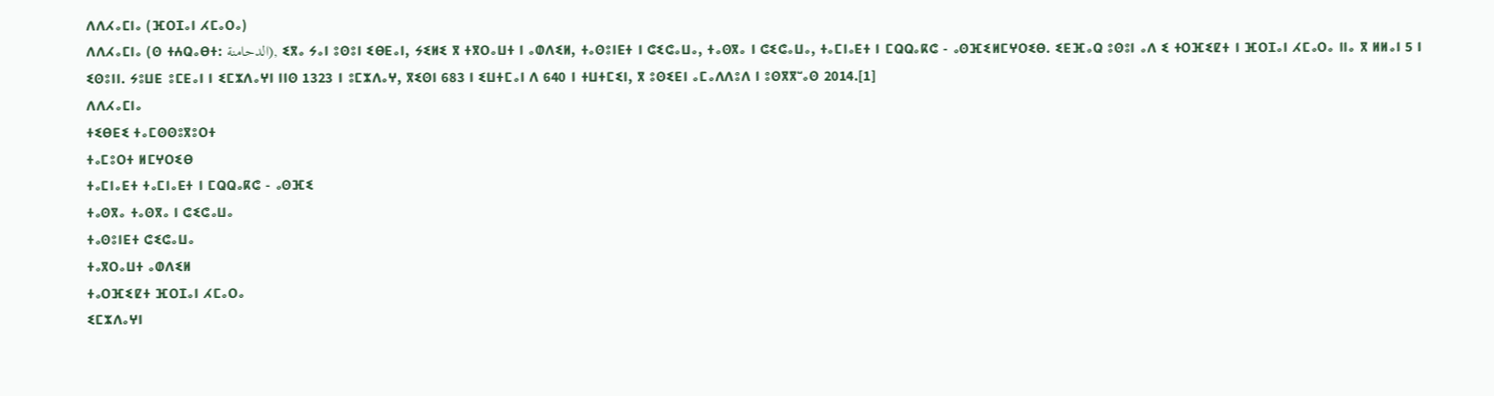ⴷⴷⵃⴰⵎⵏⴰ (ⴼⵔⵊⴰⵏ ⵃⵎⴰⵔⴰ)
ⴷⴷⵃⴰⵎⵏⴰ (ⵙ ⵜⵄⵕⴰⴱⵜ: الدحامنة), ⵉⴳⴰ ⵢⴰⵏ ⵓⵙⵓⵏ ⵉⴱⴹⴰⵏ, ⵢⵉⵍⵉ ⴳ ⵜⴳⵔⴰⵡⵜ ⵏ ⴰⵀⴷⵉⵍ, ⵜⴰⵙⵓⵏⴹⵜ ⵏ ⵛⵉⵛⴰⵡⴰ, ⵜⴰⵙⴳⴰ ⵏ ⵛⵉⵛⴰⵡⴰ, ⵜⴰⵎⵏⴰⴹⵜ ⵏ ⵎⵕⵕⴰⴽⵛ - ⴰⵙⴼⵉⵍⵎⵖⵔⵉⴱ. ⵉⴹⴼⴰⵕ ⵓⵙⵓⵏ ⴰⴷ ⵉ ⵜⵔⴼⵉⵇⵜ ⵏ ⴼⵔⵊⴰⵏ ⵃⵎⴰⵔⴰ ⵏⵏⴰ ⴳ ⵍⵍⴰⵏ 5 ⵏ ⵉⵙⵓⵏⵏ. ⵢⵓⵡⴹ ⵓⵎⴹⴰⵏ ⵏ ⵉⵎⵣⴷⴰⵖⵏ ⵏⵏⵙ 1323 ⵏ ⵓⵎⵣⴷⴰⵖ, ⴳⵉⵙⵏ 683 ⵏ ⵉⵡⵜⵎⴰⵏ ⴷ 640 ⵏ ⵜⵡⵜⵎⵉⵏ, ⴳ ⵓⵙⵉⴹⵏ ⴰⵎⴰⴷⴷⵓⴷ ⵏ ⵓⵙⴳⴳⵯⴰⵙ 2014.[1]
ⴷⴷⵃⴰⵎⵏⴰ
ⵜⵉⴱⴹⵉ ⵜⴰⵎⵙⵙⵓⴳⵓⵔⵜ
ⵜⴰⵎⵓⵔⵜ ⵍⵎⵖⵔⵉⴱ
ⵜⴰⵎⵏⴰⴹⵜ ⵜⴰⵎⵏⴰⴹⵜ ⵏ ⵎⵕⵕⴰⴽⵛ - ⴰⵙⴼⵉ
ⵜⴰⵙⴳⴰ ⵜⴰⵙⴳⴰ ⵏ ⵛⵉⵛⴰⵡⴰ
ⵜⴰⵙⵓⵏⴹⵜ ⵛⵉⵛⴰⵡⴰ
ⵜⴰⴳⵔⴰⵡⵜ ⴰⵀⴷⵉⵍ
ⵜⴰⵔⴼⵉⵇⵜ ⴼⵔⵊⴰⵏ ⵃⵎⴰⵔⴰ
ⵉⵎⵣⴷⴰⵖⵏ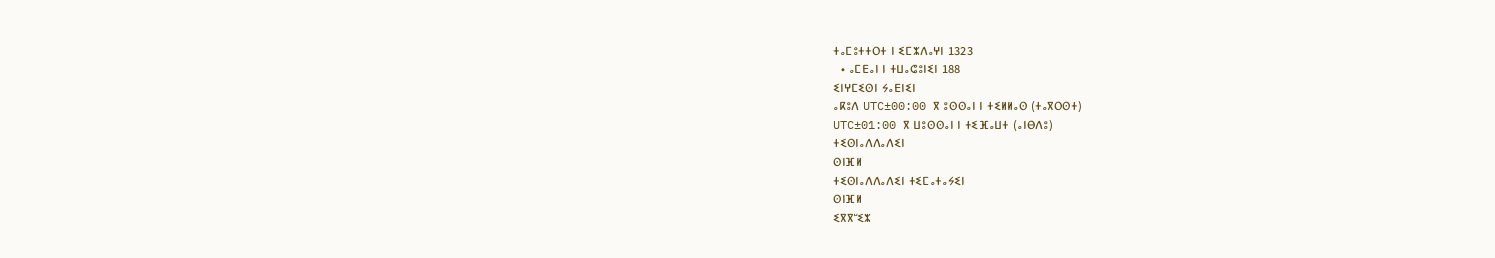ⵜⴰⵎⵓⵜⵜⵔⵜ ⵏ ⵉⵎⵣⴷⴰⵖⵏ 1323
  • ⴰⵎⴹⴰⵏ ⵏ ⵜⵡⴰⵛⵓⵏⵉⵏ 188
ⵉⵏⵖⵎⵉⵙⵏ ⵢⴰⴹⵏⵉⵏ
ⴰⴽⵓⴷ UTC±00:00 ⴳ ⵓⵙⵙⴰⵏ ⵏ ⵜⵉⵍⵍⴰⵙ (ⵜⴰⴳⵔⵙⵜ)
UTC±01:00 ⴳ ⵡⵓⵙⵙⴰⵏ ⵏ ⵜⵉⴼⴰⵡⵜ (ⴰⵏⴱⴷⵓ)
ⵜⵉⵙⵏⴰⴷⴷⴰⴷⵉⵏ
ⵙⵏⴼⵍ
ⵜⵉⵙⵏⴰⴷⴷⴰⴷⵉⵏ ⵜⵉⵎⴰⵜⴰⵢⵉⵏ
ⵙⵏⴼⵍ
ⵉⴳⴳⵯⵉⵣ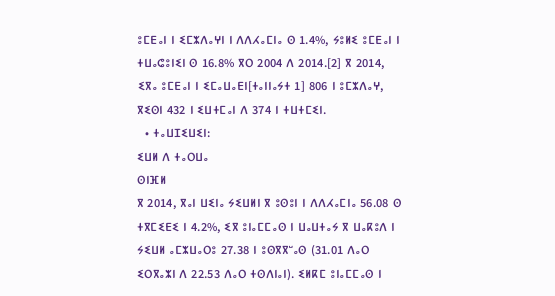ⵓⵎⴹⴰⵏ ⵏ ⵉⵎⵣⴷⴰⵖⵏ ⵏ ⴷⴷⵃⴰⵎⵏⴰ ⵙ 1.4%, ⵢⵓⵍⵉ ⵓⵎⴹⴰⵏ ⵏ ⵜⵡⴰⵛⵓⵏⵉⵏ ⵙ 16.8% ⴳⵔ 2004 ⴷ 2014.[2] ⴳ 2014, ⵉⴳⴰ ⵓⵎⴹⴰⵏ ⵏ ⵉⵎⴰⵡⴰⴹⵏ[ⵜⴰⵏⵏⴰⵢⵜ 1] 806 ⵏ ⵓⵎⵣⴷⴰⵖ, ⴳⵉⵙⵏ 432 ⵏ ⵉⵡⵜⵎⴰⵏ ⴷ 374 ⵏ ⵜⵡⵜⵎⵉⵏ.
  • ⵜⴰⵡⵊⵉⵡⵉⵏ:
ⵉⵡⵍ ⴷ ⵜⴰⵔⵡⴰ
ⵙⵏⴼⵍ
ⴳ 2014, ⴳⴰⵏ ⵡⵉⵏⴰ ⵢⵉⵡⵍⵏ ⴳ ⵓⵙⵓⵏ ⵏ ⴷⴷⵃⴰⵎⵏⴰ 56.08 ⵙ ⵜⴳⵎⵉⴹⵉ ⵏ 4.2%, ⵉⴳ ⵓⵏⴰⵎⵎⴰⵙ ⵏ ⵡⴰⵡⵜⴰⵢ ⴳ ⵡⴰⴽⵓⴷ ⵏ ⵢⵉⵡⵍ ⴰⵎⵣⵡⴰⵔⵓ 27.38 ⵏ ⵓⵙⴳⴳⵯⴰⵙ (31.01 ⴷⴰⵔ ⵉⵔⴳⴰⵣⵏ ⴷ 22.53 ⴷⴰⵔ ⵜⵙⴷⵏⴰⵏ). ⵉⵍⴽⵎ ⵓⵏⴰⵎⵎⴰⵙ ⵏ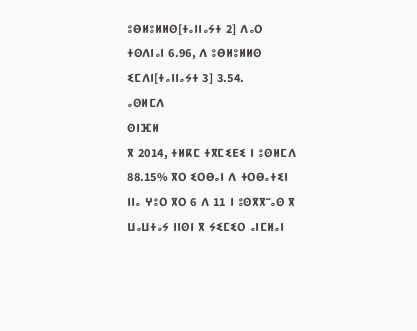ⵓⴱⵍⵓⵍⵍⵙ[ⵜⴰⵏⵏⴰⵢⵜ 2] ⴷⴰⵔ ⵜⵙⴷⵏⴰⵏ 6.96, ⴷ ⵓⴱⵍⵓⵍⵍⵙ ⵉⵎⴷⵏ[ⵜⴰⵏⵏⴰⵢⵜ 3] 3.54.
ⴰⵙⵍⵎⴷ
ⵙⵏⴼⵍ
ⴳ 2014, ⵜⵍⴽⵎ ⵜⴳⵎⵉⴹⵉ ⵏ ⵓⵙⵍⵎⴷ 88.15% ⴳⵔ ⵉⵔⴱⴰⵏ ⴷ ⵜⵔⴱⴰⵜⵉⵏ ⵏⵏⴰ ⵖⵓⵔ ⴳⵔ 6 ⴷ 11 ⵏ ⵓⵙⴳⴳⵯⴰⵙ ⴳ ⵡⴰⵡⵜⴰⵢ ⵏⵏⵙⵏ ⴳ ⵢⵉⵎⵉⵔ ⴰⵏⵎⵍⴰⵏ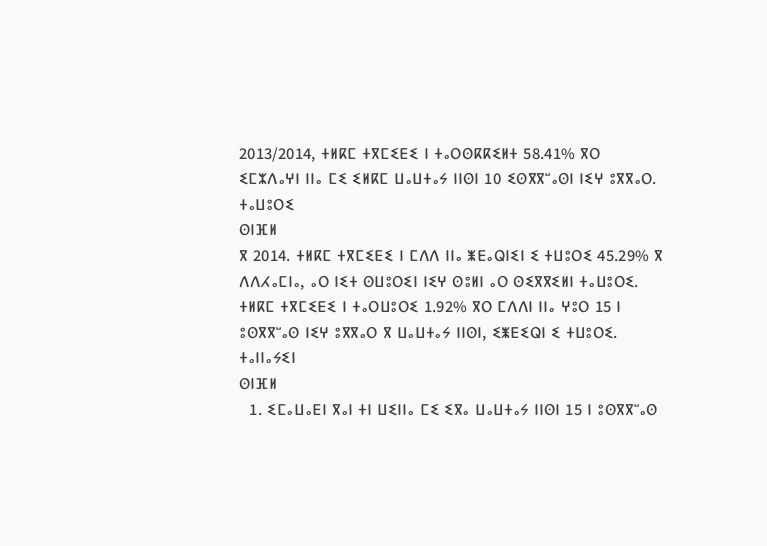2013/2014, ⵜⵍⴽⵎ ⵜⴳⵎⵉⴹⵉ ⵏ ⵜⴰⵔⵙⴽⴽⵉⵍⵜ 58.41% ⴳⵔ ⵉⵎⵣⴷⴰⵖⵏ ⵏⵏⴰ ⵎⵉ ⵉⵍⴽⵎ ⵡⴰⵡⵜⴰⵢ ⵏⵏⵙⵏ 10 ⵉⵙⴳⴳⵯⴰⵙⵏ ⵏⵉⵖ ⵓⴳⴳⴰⵔ.
ⵜⴰⵡⵓⵔⵉ
ⵙⵏⴼⵍ
ⴳ 2014. ⵜⵍⴽⵎ ⵜⴳⵎⵉⴹⵉ ⵏ ⵎⴷⴷ ⵏⵏⴰ ⵥⴹⴰⵕⵏⵉⵏ ⵉ ⵜⵡⵓⵔⵉ 45.29% ⴳ ⴷⴷⵃⴰⵎⵏⴰ, ⴰⵔ ⵏⵉⵜ ⵙⵡⵓⵔⵉⵏ ⵏⵉⵖ ⵙⵓⵍⵏ ⴰⵔ ⵙⵉⴳⴳⵉⵍⵏ ⵜⴰⵡⵓⵔⵉ. ⵜⵍⴽⵎ ⵜⴳⵎⵉⴹⵉ ⵏ ⵜⴰⵔⵡⵓⵔⵉ 1.92% ⴳⵔ ⵎⴷⴷⵏ ⵏⵏⴰ ⵖⵓⵔ 15 ⵏ ⵓⵙⴳⴳⵯⴰⵙ ⵏⵉⵖ ⵓⴳⴳⴰⵔ ⴳ ⵡⴰⵡⵜⴰⵢ ⵏⵏⵙⵏ, ⵉⵥⴹⵉⵕⵏ ⵉ ⵜⵡⵓⵔⵉ.
ⵜⴰⵏⵏⴰⵢⵉⵏ
ⵙⵏⴼⵍ
  1. ⵉⵎⴰⵡⴰⴹⵏ ⴳⴰⵏ ⵜⵏ ⵡⵉⵏⵏⴰ ⵎⵉ ⵉⴳⴰ ⵡⴰⵡⵜⴰⵢ ⵏⵏⵙⵏ 15 ⵏ ⵓⵙⴳⴳⵯⴰⵙ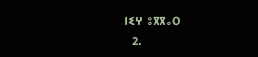ⵏⵉⵖ ⵓⴳⴳⴰⵔ
  2.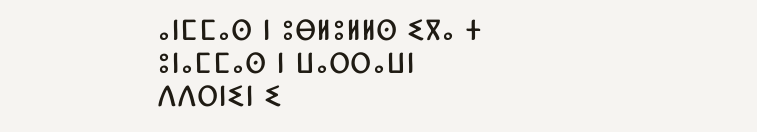ⴰⵏⵎⵎⴰⵙ ⵏ ⵓⴱⵍⵓⵍⵍⵙ ⵉⴳⴰ ⵜ ⵓⵏⴰⵎⵎⴰⵙ ⵏ ⵡⴰⵔⵔⴰⵡⵏ ⴷⴷⵔⵏⵉⵏ ⵉ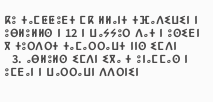ⴽⵓ ⵜⴰⵎⵟⵟⵓⴹⵜ ⵎⴽ ⵍⵍⴰⵏⵜ ⵜⴼⴰⴷⵉⵡⵉⵏ ⵏ ⵓⴱⵍⵓⵍⵍⵙ ⵏ 12 ⵏ ⵡⴰⵢⵢⵓⵔ ⴷⴰⵜ ⵏ ⵓⵙⵉⴹⵏ ⴳ ⵜⵓⵔⴷⵔⵜ ⵜⴰⵎⴰⵔⵔⴰⵡⵜ ⵏⵏⵙ ⵉⵎⴷⵏ
  3. ⴰⴱⵍⵓⵍⵙ ⵉⵎⴷⵏ ⵉⴳⴰ ⵜ ⵓⵏⴰⵎⵎⴰⵙ ⵏ ⵓⵎⴹⴰⵏ ⵏ ⵡⴰⵔⵔⴰⵡⵏ ⴷⴷⵔⵏⵉⵏ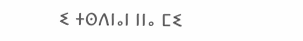ⵉ ⵜⵙⴷⵏⴰⵏ ⵏⵏⴰ ⵎⵉ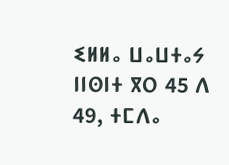ⵉⵍⵍⴰ ⵡⴰⵡⵜⴰⵢ ⵏⵏⵙⵏⵜ ⴳⵔ 45 ⴷ 49, ⵜⵎⴷⴰ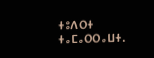ⵜⵓⴷⵔⵜ ⵜⴰⵎⴰⵔⵔⴰⵡⵜ.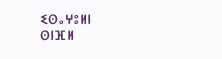ⵉⵙⴰⵖⵓⵍⵏ
ⵙⵏⴼⵍ